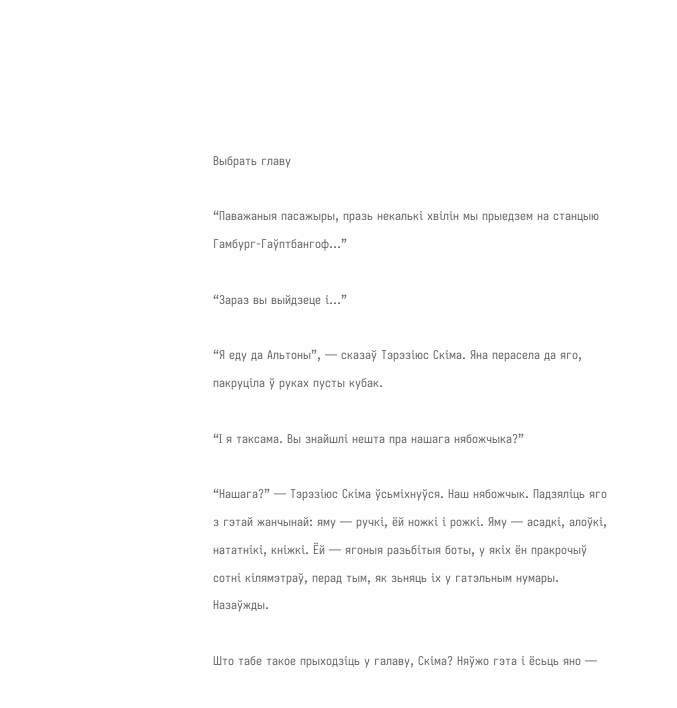Выбрать главу

“Паважаныя пасажыры, празь некалькі хвілін мы прыедзем на станцыю Гамбург-Гаўптбангоф...”

“Зараз вы выйдзеце і...”

“Я еду да Альтоны”, — сказаў Тэрэзіюс Скіма. Яна перасела да яго, пакруціла ў руках пусты кубак.

“І я таксама. Вы знайшлі нешта пра нашага нябожчыка?”

“Нашага?” — Тэрэзіюс Скіма ўсьміхнуўся. Наш нябожчык. Падзяліць яго з гэтай жанчынай: яму — ручкі, ёй ножкі і рожкі. Яму — асадкі, алоўкі, нататнікі, кніжкі. Ёй — ягоныя разьбітыя боты, у якіх ён пракрочыў сотні кілямэтраў, перад тым, як зьняць іх у гатэльным нумары. Назаўжды.

Што табе такое прыходзіць у галаву, Скіма? Няўжо гэта і ёсьць яно —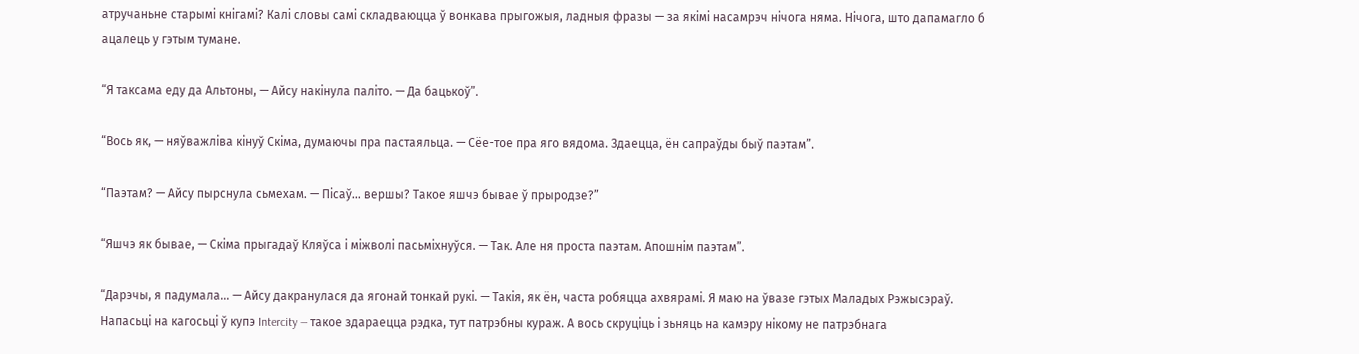атручаньне старымі кнігамі? Калі словы самі складваюцца ў вонкава прыгожыя, ладныя фразы — за якімі насамрэч нічога няма. Нічога, што дапамагло б ацалець у гэтым тумане.

“Я таксама еду да Альтоны, — Айсу накінула паліто. — Да бацькоў”.

“Вось як, — няўважліва кінуў Скіма, думаючы пра пастаяльца. — Сёе-тое пра яго вядома. Здаецца, ён сапраўды быў паэтам”.

“Паэтам? — Айсу пырснула сьмехам. — Пісаў... вершы? Такое яшчэ бывае ў прыродзе?”

“Яшчэ як бывае, — Скіма прыгадаў Кляўса і міжволі пасьміхнуўся. — Так. Але ня проста паэтам. Апошнім паэтам”.

“Дарэчы, я падумала... — Айсу дакранулася да ягонай тонкай рукі. — Такія, як ён, часта робяцца ахвярамі. Я маю на ўвазе гэтых Маладых Рэжысэраў. Напасьці на кагосьці ў купэ Intercity — такое здараецца рэдка, тут патрэбны кураж. А вось скруціць і зьняць на камэру нікому не патрэбнага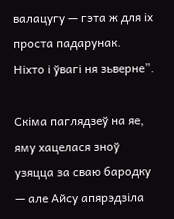валацугу — гэта ж для іх проста падарунак. Ніхто і ўвагі ня зьверне”.

Скіма паглядзеў на яе, яму хацелася зноў узяцца за сваю бародку — але Айсу апярэдзіла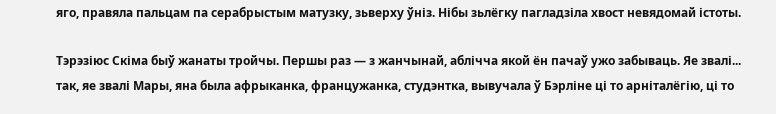яго, правяла пальцам па серабрыстым матузку, зьверху ўніз. Нібы зьлёгку пагладзіла хвост невядомай істоты.

Тэрэзіюс Скіма быў жанаты тройчы. Першы раз — з жанчынай, аблічча якой ён пачаў ужо забываць. Яе звалі... так, яе звалі Мары, яна была афрыканка, францужанка, студэнтка, вывучала ў Бэрліне ці то арніталёгію, ці то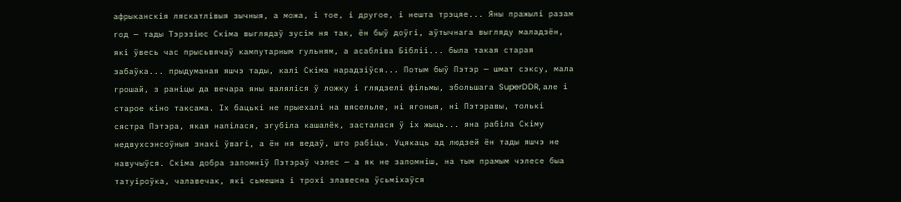афрыканскія ляскатлівыя зычныя, а можа, і тое, і другое, і нешта трэцяе... Яны пражылі разам год — тады Тэрэзіюс Скіма выглядаў зусім ня так, ён быў доўгі, аўтычнага выгляду маладзён, які ўвесь час прысьвячаў кампутарным гульням, а асабліва Бібліі... была такая старая забаўка... прыдуманая яшчэ тады, калі Скіма нарадзіўся... Потым быў Пэтэр — шмат сэксу, мала грошай, з раніцы да вечара яны валяліся ў ложку і глядзелі фільмы, збольшага SuperDDR, але і старое кіно таксама. Іх бацькі не прыехалі на вясельле, ні ягоныя, ні Пэтэравы, толькі сястра Пэтэра, якая напілася, згубіла кашалёк, засталася ў іх жыць... яна рабіла Скіму недвухсэнсоўныя знакі ўвагі, а ён ня ведаў, што рабіць. Уцякаць ад людзей ён тады яшчэ не навучыўся. Скіма добра запомніў Пэтэраў чэлес — а як не запомніш, на тым прамым чэлесе быа татуіроўка, чалавечак, які сьмешна і трохі злавесна ўсьміхаўся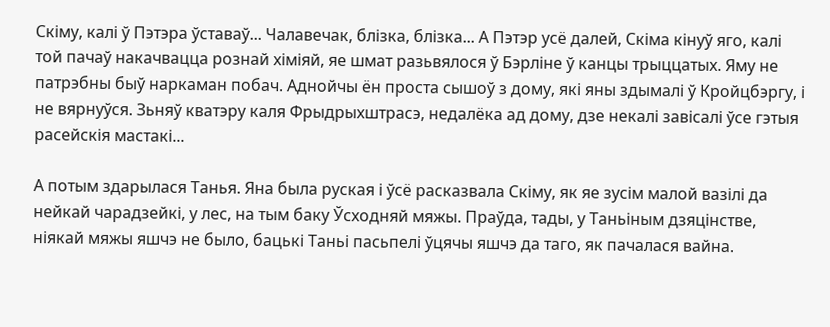Скіму, калі ў Пэтэра ўставаў... Чалавечак, блізка, блізка... А Пэтэр усё далей, Скіма кінуў яго, калі той пачаў накачвацца рознай хіміяй, яе шмат разьвялося ў Бэрліне ў канцы трыццатых. Яму не патрэбны быў наркаман побач. Аднойчы ён проста сышоў з дому, які яны здымалі ў Кройцбэргу, і не вярнуўся. Зьняў кватэру каля Фрыдрыхштрасэ, недалёка ад дому, дзе некалі завісалі ўсе гэтыя расейскія мастакі...

А потым здарылася Танья. Яна была руская і ўсё расказвала Скіму, як яе зусім малой вазілі да нейкай чарадзейкі, у лес, на тым баку Ўсходняй мяжы. Праўда, тады, у Таньіным дзяцінстве, ніякай мяжы яшчэ не было, бацькі Таньі пасьпелі ўцячы яшчэ да таго, як пачалася вайна.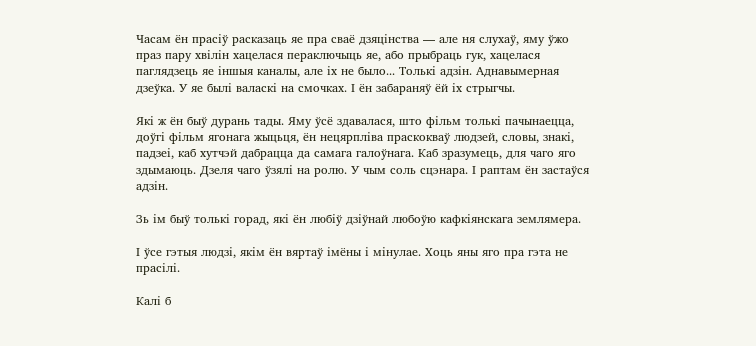Часам ён прасіў расказаць яе пра сваё дзяцінства — але ня слухаў, яму ўжо праз пару хвілін хацелася пераключыць яе, або прыбраць гук, хацелася паглядзець яе іншыя каналы, але іх не было... Толькі адзін. Аднавымерная дзеўка. У яе былі валаскі на смочках. І ён забараняў ёй іх стрыгчы.

Які ж ён быў дурань тады. Яму ўсё здавалася, што фільм толькі пачынаецца, доўгі фільм ягонага жыцьця, ён нецярпліва праскокваў людзей, словы, знакі, падзеі, каб хутчэй дабрацца да самага галоўнага. Каб зразумець, для чаго яго здымаюць. Дзеля чаго ўзялі на ролю. У чым соль сцэнара. І раптам ён застаўся адзін.

Зь ім быў толькі горад, які ён любіў дзіўнай любоўю кафкіянскага землямера.

І ўсе гэтыя людзі, якім ён вяртаў імёны і мінулае. Хоць яны яго пра гэта не прасілі.

Калі б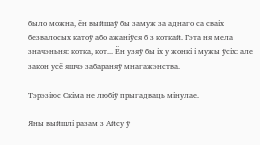было можна, ён выйшаў бы замуж за аднаго са сваіх безвалосых катоў або ажаніўся б з коткай. Гэта ня мела значэньня: котка, кот... Ён узяў бы іх у жонкі і мужы ўсіх: але закон усё яшчэ забараняў мнагажэнства.

Тэрэзіюс Скіма не любіў прыгадваць мінулае.

Яны выйшлі разам з Айсу ў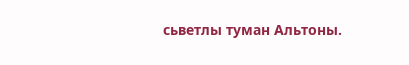сьветлы туман Альтоны.